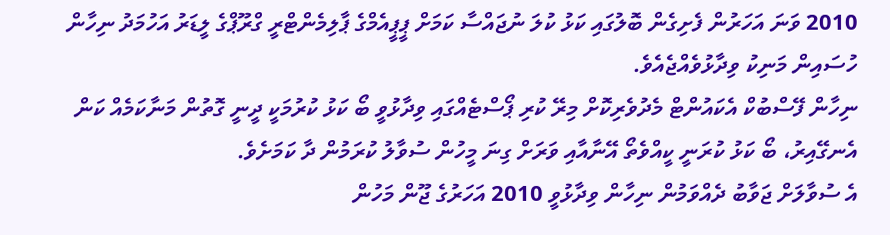2010 ވަނަ އަހަރުން ފެށިގެން ބޮލުގައި ކަޅު ކުލަ ނުޖައްސާ ކަމަށް ޕީޕީއެމްގެ ޕާލިމެންޓްރީ ގްރޫޕްގެ ލީޑަރު އަހުމަދު ނިހާން ހުސައިން މަނިކު ވިދާޅުވެއްޖެއެވެ.
ނިހާން ފޭސްބުކް އެކައުންޓް މެދުވެރިކޮށް މިރޭ ކުރި ޕޯސްޓެއްގައި ވިދާޅުވީ ބޯ ކަޅު ކުރުމަކީ ދީނީ ގޮތުން މަނާކަމެއް ކަން އެނގޭއިރު، ބޯ ކަޅު ކުރަނީ ކީއްވެތޯ އޭނާއާއި ވަރަށް ގިނަ މީހުން ސުވާލު ކުރަމުން ދާ ކަމަށެވެ.
އެ ސުވާލަށް ޖަވާބު ދެއްވަމުން ނިހާން ވިދާޅުވީ 2010 އަހަރުގެ ޖޫން މަހުން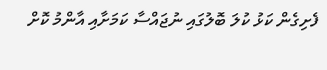ފެށިގެން ކަޅު ކުލަ ބޮލުގައި ނުޖައްސާ ކަމަށާއި އާންމު ކޮށް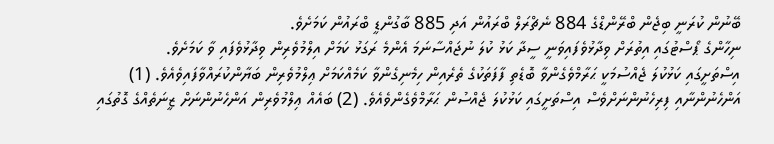ބޭނުން ކުރަނީ ބިޖެން ބްރޭންޑްގެ 884 ނެޗްރަލް ބްރައުން އަދި 885 ބާގުންޑީ ބްރައުން ކަމަށެވެ.
ނިހާންގެ ޕޯސްޓުގައި އިތުރަށް ވިދާޅުވެފައިވަނީ ސީދާ ކަޅު ކުލަ ނުޖައްސާނަމަ އެންމެ ރަގަޅު ކަމަށް އިލްމުވެރިން ވިދާޅުވެފައި ވާ ކަމަށެވެ.
އިސްތަށީގައި ކަޅުކުލަ ޖެއްސުމަކީ ޙަރާމްވެގެންވާ ބޮޑެތި ފާފަތަކުގެ ތެރެއިން ހިމެނިގެންވާ ކަމެއްކަމަށް ޢިލްމުވެރިން ބަޔާންކުރައްވާފައިވެއެވެ. (1) އަންހެނުންނާއި ފިރިހެނުންނަށްވެސް އިސްތަށީގައި ކަޅުކުލަ ޖެއްސުން ޙަރާމްވެގެންވެއެވެ. (2) ބައެއް ޢިލްމުވެރިން އަންހެނުންނަށް ޒީނަތެއްގެ ގޮތުގައި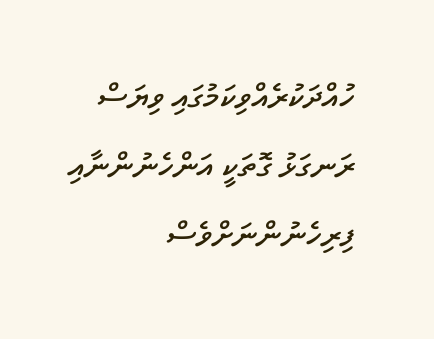ހުއްދަކުރެއްވިކަމުގައި ވިޔަސް ރަނގަޅު ގޮތަކީ އަންހެނުންނާއި ފިރިހެނުންނަށްވެސް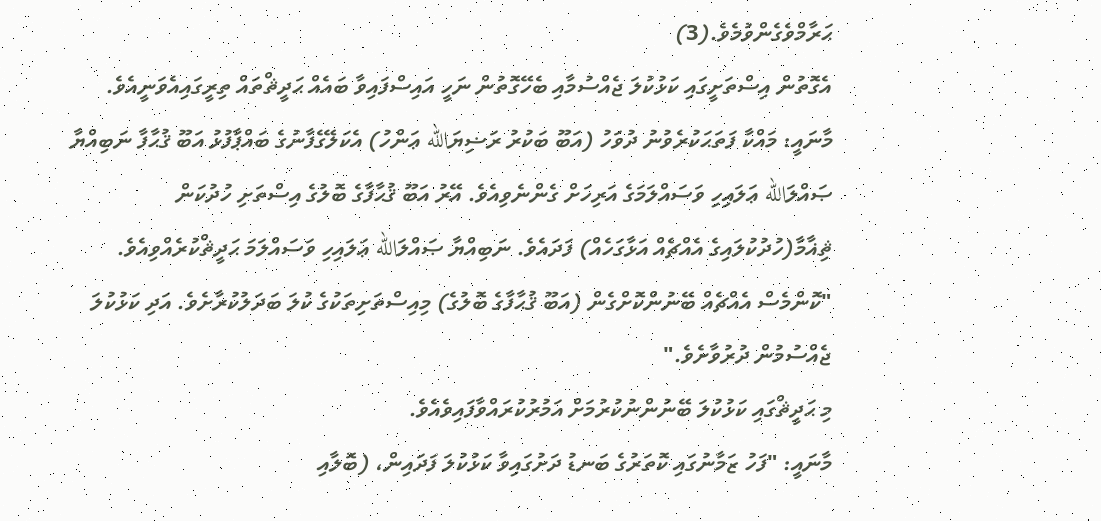ޙަރާމްވެގެންވުމެވެ.(3)
އެގޮތުން އިސްތަށީގައި ކަޅުކުލަ ޖެއްސުމާއި ބެހޭގޮތުން ނަހީ އައިސްފައިވާ ބައެއް ޙަދީޘްތައް ތިރީގައިއެވަނީއެވެ.
މާނައީ: މައްކާ ފަތަޙަކުރެވުނު ދުވަހު (އަބޫ ބަކުރު ރަޟިޔަالله ޢަންހު) އެކަލޭގެފާނުގެ ބައްޕާފުޅު އަބޫ ޤުޙާފާ ނަބިއްޔާ ޞައްލަالله ޢަލައިހި ވަސައްލަމަގެ އަރިހަށް ގެންނެވިއެވެ. އޭރު އަބޫ ޤުޙާފާގެ ބޮލުގެ އިސްތަށި ހުދުކަން ޘިޣާމާ(ހުދުކުލައިގެ އެއްޗެއް އަޅާގަހެއް) ފަދައެވެ. ނަބިއްޔާ ޞައްލަالله ޢަލައިހި ވަސައްލަމަ ޙަދީޘްކުރެއްވިއެވެ. "ކޮންމެސް އެއްޗެއް ބޭނުންކޮށްގެން (އަބޫ ޤުޙާފާގެ ބޮލުގެ) މިއިސްތަށިތަކުގެ ކުލަ ބަދަލުކުރާށެވެ. އަދި ކަޅުކުލަ ޖެއްސުމުން ދުރުވާށެވެ."
މި ޙަދީޘްގައި ކަޅުކުލަ ބޭނުންނުކުރުމަށް އަމުރުކުރައްވާފައިވެއެވެ.
މާނައީ: "ފަހު ޒަމާނުގައި ކޮތަރުގެ ބަނޑު ދަށުގައިވާ ކަޅުކުލަ ފަދައިން، (ބޮލާއި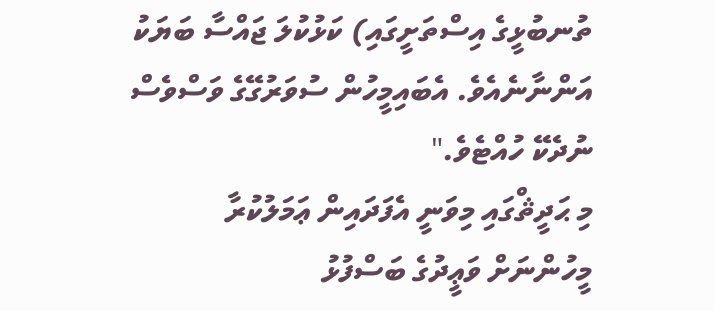ތުނބުޅީގެ އިސްތަށީގައި) ކަޅުކުލަ ޖައްސާ ބަޔަކު އަންނާނެއެވެ. އެބައިމީހުން ސުވަރުގޭގެ ވަސްވެސް ނުދެކޭ ހުއްޓެވެ."
މި ޙަދީޘްގައި މިވަނީ އެފަދައިން ޢަމަލުކުރާ މީހުންނަށް ވަޢީދުގެ ބަސްފުޅު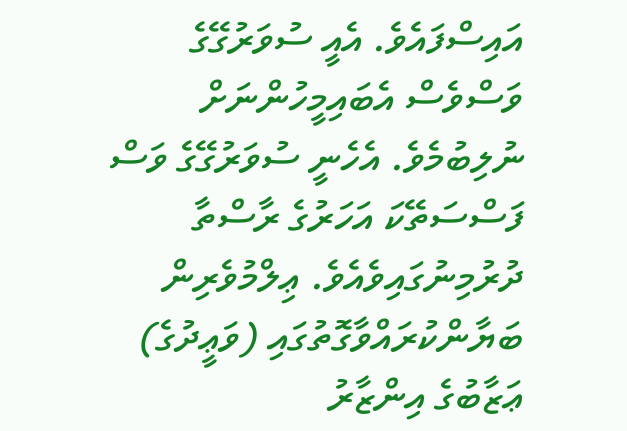އައިސްފައެވެ. އެއީ ސުވަރުގޭގެ ވަސްވެސް އެބައިމީހުންނަށް ނުލިބުމެވެ. އެހެނީ ސުވަރުގޭގެ ވަސް ފަސްސަތޭކަ އަހަރުގެ ރާސްތާ ދުރުމިނުގައިވެއެވެ. ޢިލްމުވެރިން ބަޔާންކުރައްވާގޮތުގައި (ވަޢީދުގެ) ޢަޒާބުގެ އިންޒާރު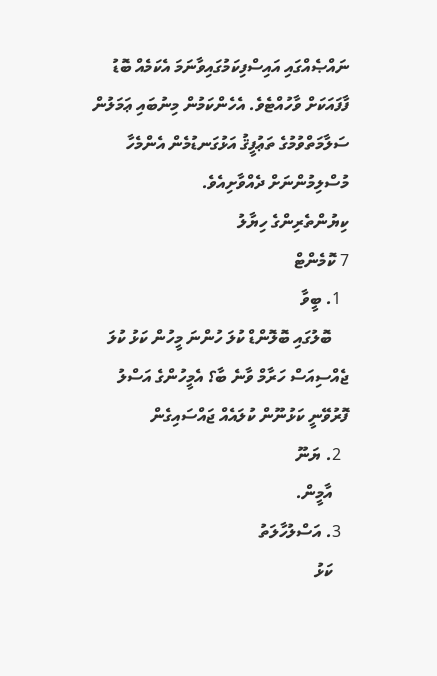ނައްޞެއްގައި އައިސްފިކަމުގައިވާނަމަ އެކަމެއް ބޮޑު ފާފައަކަށް ވާހުއްޓެވެ. އެހެންކަމުން މިނުބައި ޢަމަލުން ސަލާމަތްވުމުގެ ތަޢުފީޤު އަޅުގަނޑުމެން އެންމެހާ މުސްލިމުންނަށް ދެއްވާށިއެވެ.
ކިޔުންތެރިންގެ ހިޔާލު
7 ކޮމެންޓް
  1. ބީވާ
    ބޮލުގައި ބޮލޮންޑް ކުލަ ހުންނަ މީހުން ކަޅު ކުލަ ޖެއްސިއަސް ހަރާމް ވާނެ ބާ؟ އެމީހުންގެ އަސްލު ފޮރުވޭނީ ކަޅުނޫން ކުލައެއް ޖައްސައިގެން
  2. ޔަނޫ
    އާމީން.
  3. އަސްލުހާލަތު
    ކަޅު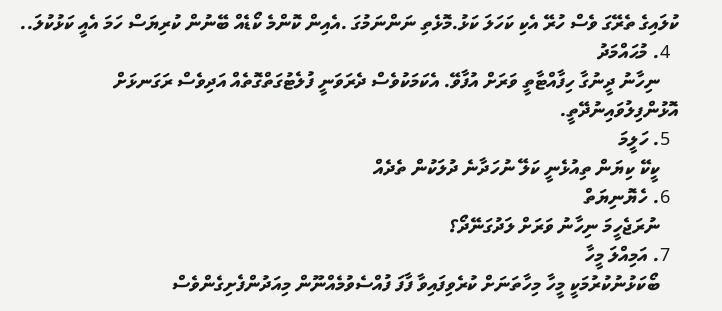ކުލައިގެ ތެރޭގަ ވެސް ހުރޭ އެކި ކަހަލަ ކަޅު.މޮޅެތި ނަންނަމުގަ .އެއިން ކޮންމެ ކޯޑެއް ބޭނުން ކުރިޔަސް ހަމަ އެއީ ކަޅުކުލަ..
  4. މުޙައްމަދު
    ނިހާނު ދީނުގާ ހިފާއްޓާތީ ވަރަށް އުފާވޭ. އެކަމަކުވެސް ދެރަވަނީ ފުލެޓުގަތްގޮތެއް އަދިވެސް ރަގަނޅަށް އޮޅުންފިލުވައިނުދޭތީ.
  5. ހަލީމަ
    ކީކޭ ކިޔަން ތިއުޅެނީ ކަލޭ ނުހަދާނެ ދުލަކުން ތެދެއް
  6. ހެޔޮނިޔަތް
    ނުރަޖެހީމަ ނިހާނު ވަރަށް ލަދުގަނޭދޯ؟
  7. އަމިއްލަ މީހާ
    ބޯކަޅުނުކުރުމަކީ މީހާ މިހާތަނަށް ކުރެވިފައިވާ ފާފަ ފުއްސެވުމެއްނޫން މިއަދުންފެށިގެންވެސް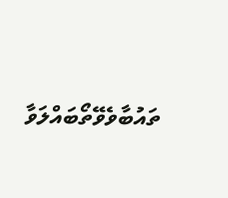ތައުބާވެވޭތޯބައްލަވާ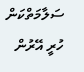ސަލާމަތްކަން ހުރީ އޭރުން